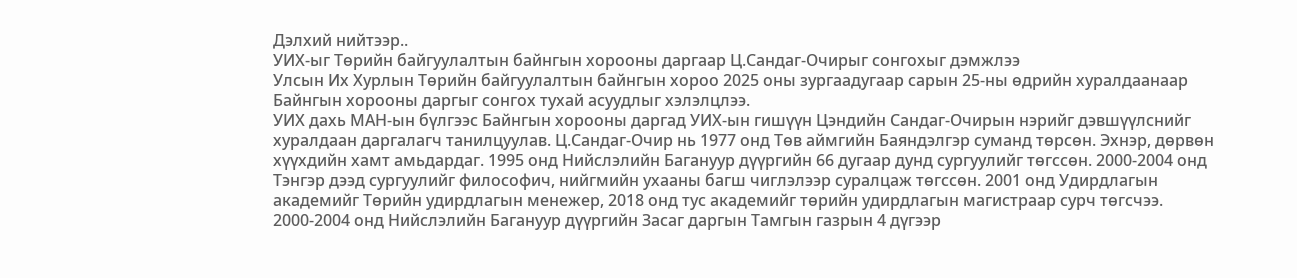Дэлхий нийтээр..
УИХ-ыг Төрийн байгуулалтын байнгын хорооны даргаар Ц.Сандаг-Очирыг сонгохыг дэмжлээ
Улсын Их Хурлын Төрийн байгуулалтын байнгын хороо 2025 оны зургаадугаар сарын 25-ны өдрийн хуралдаанаар Байнгын хорооны даргыг сонгох тухай асуудлыг хэлэлцлээ.
УИХ дахь МАН-ын бүлгээс Байнгын хорооны даргад УИХ-ын гишүүн Цэндийн Сандаг-Очирын нэрийг дэвшүүлснийг хуралдаан даргалагч танилцуулав. Ц.Сандаг-Очир нь 1977 онд Төв аймгийн Баяндэлгэр суманд төрсөн. Эхнэр, дөрвөн хүүхдийн хамт амьдардаг. 1995 онд Нийслэлийн Багануур дүүргийн 66 дугаар дунд сургуулийг төгссөн. 2000-2004 онд Тэнгэр дээд сургуулийг философич, нийгмийн ухааны багш чиглэлээр суралцаж төгссөн. 2001 онд Удирдлагын академийг Төрийн удирдлагын менежер, 2018 онд тус академийг төрийн удирдлагын магистраар сурч төгсчээ. 2000-2004 онд Нийслэлийн Багануур дүүргийн Засаг даргын Тамгын газрын 4 дүгээр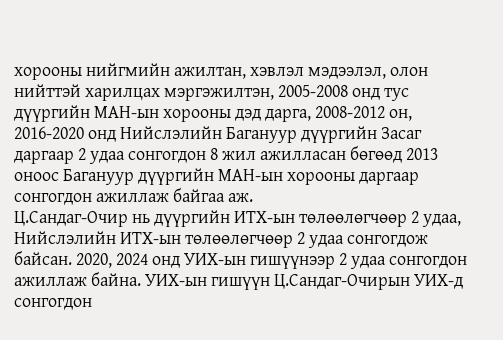хорооны нийгмийн ажилтан, хэвлэл мэдээлэл, олон нийттэй харилцах мэргэжилтэн, 2005-2008 онд тус дүүргийн МАН-ын хорооны дэд дарга, 2008-2012 он, 2016-2020 онд Нийслэлийн Багануур дүүргийн Засаг даргаар 2 удаа сонгогдон 8 жил ажилласан бөгөөд 2013 оноос Багануур дүүргийн МАН-ын хорооны даргаар сонгогдон ажиллаж байгаа аж.
Ц.Сандаг-Очир нь дүүргийн ИТХ-ын төлөөлөгчөөр 2 удаа, Нийслэлийн ИТХ-ын төлөөлөгчөөр 2 удаа сонгогдож байсан. 2020, 2024 онд УИХ-ын гишүүнээр 2 удаа сонгогдон ажиллаж байна. УИХ-ын гишүүн Ц.Сандаг-Очирын УИХ-д сонгогдон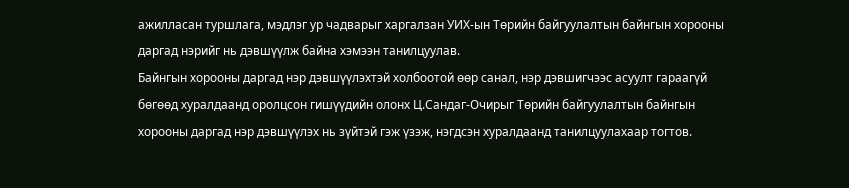ажилласан туршлага, мэдлэг ур чадварыг харгалзан УИХ-ын Төрийн байгуулалтын байнгын хорооны даргад нэрийг нь дэвшүүлж байна хэмээн танилцуулав.
Байнгын хорооны даргад нэр дэвшүүлэхтэй холбоотой өөр санал, нэр дэвшигчээс асуулт гараагүй бөгөөд хуралдаанд оролцсон гишүүдийн олонх Ц.Сандаг-Очирыг Төрийн байгуулалтын байнгын хорооны даргад нэр дэвшүүлэх нь зүйтэй гэж үзэж, нэгдсэн хуралдаанд танилцуулахаар тогтов.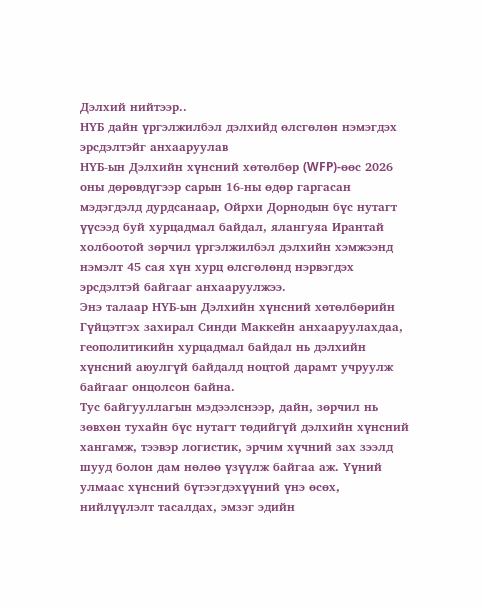Дэлхий нийтээр..
НҮБ дайн үргэлжилбэл дэлхийд өлсгөлөн нэмэгдэх эрсдэлтэйг анхааруулав
НҮБ-ын Дэлхийн хүнсний хөтөлбөр (WFP)-өөс 2026 оны дөрөвдүгээр сарын 16-ны өдөр гаргасан мэдэгдэлд дурдсанаар, Ойрхи Дорнодын бүс нутагт үүсээд буй хурцадмал байдал, ялангуяа Ирантай холбоотой зөрчил үргэлжилбэл дэлхийн хэмжээнд нэмэлт 45 сая хүн хурц өлсгөлөнд нэрвэгдэх эрсдэлтэй байгааг анхааруулжээ.
Энэ талаар НҮБ-ын Дэлхийн хүнсний хөтөлбөрийн Гүйцэтгэх захирал Синди Маккейн анхааруулахдаа, геополитикийн хурцадмал байдал нь дэлхийн хүнсний аюулгүй байдалд ноцтой дарамт учруулж байгааг онцолсон байна.
Тус байгууллагын мэдээлснээр, дайн, зөрчил нь зөвхөн тухайн бүс нутагт төдийгүй дэлхийн хүнсний хангамж, тээвэр логистик, эрчим хүчний зах зээлд шууд болон дам нөлөө үзүүлж байгаа аж. Үүний улмаас хүнсний бүтээгдэхүүний үнэ өсөх, нийлүүлэлт тасалдах, эмзэг эдийн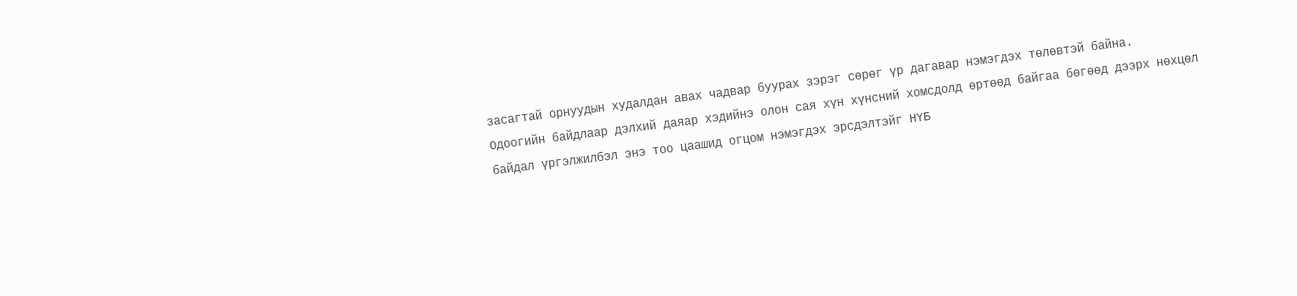засагтай орнуудын худалдан авах чадвар буурах зэрэг сөрөг үр дагавар нэмэгдэх төлөвтэй байна.
Одоогийн байдлаар дэлхий даяар хэдийнэ олон сая хүн хүнсний хомсдолд өртөөд байгаа бөгөөд дээрх нөхцөл байдал үргэлжилбэл энэ тоо цаашид огцом нэмэгдэх эрсдэлтэйг НҮБ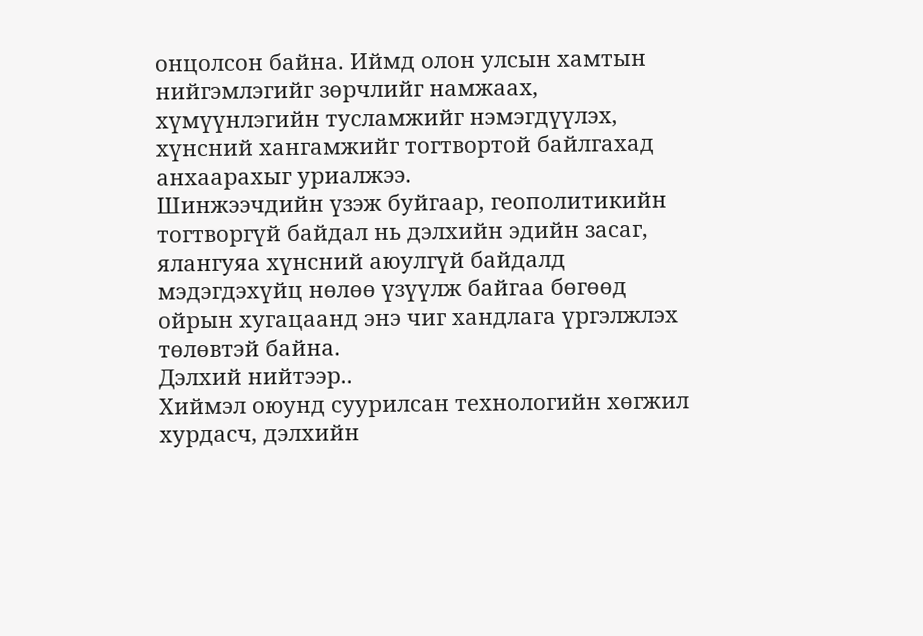онцолсон байна. Иймд олон улсын хамтын нийгэмлэгийг зөрчлийг намжаах, хүмүүнлэгийн тусламжийг нэмэгдүүлэх, хүнсний хангамжийг тогтвортой байлгахад анхаарахыг уриалжээ.
Шинжээчдийн үзэж буйгаар, геополитикийн тогтворгүй байдал нь дэлхийн эдийн засаг, ялангуяа хүнсний аюулгүй байдалд мэдэгдэхүйц нөлөө үзүүлж байгаа бөгөөд ойрын хугацаанд энэ чиг хандлага үргэлжлэх төлөвтэй байна.
Дэлхий нийтээр..
Хиймэл оюунд суурилсан технологийн хөгжил хурдасч, дэлхийн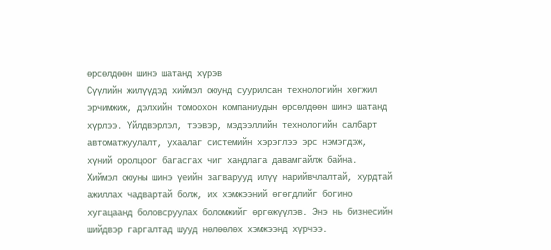өрсөлдөөн шинэ шатанд хүрэв
Сүүлийн жилүүдэд хиймэл оюунд суурилсан технологийн хөгжил эрчимжиж, дэлхийн томоохон компаниудын өрсөлдөөн шинэ шатанд хүрлээ. Үйлдвэрлэл, тээвэр, мэдээллийн технологийн салбарт автоматжуулалт, ухаалаг системийн хэрэглээ эрс нэмэгдэж, хүний оролцоог багасгах чиг хандлага давамгайлж байна.
Хиймэл оюуны шинэ үеийн загварууд илүү нарийвчлалтай, хурдтай ажиллах чадвартай болж, их хэмжээний өгөгдлийг богино хугацаанд боловсруулах боломжийг өргөжүүлэв. Энэ нь бизнесийн шийдвэр гаргалтад шууд нөлөөлөх хэмжээнд хүрчээ.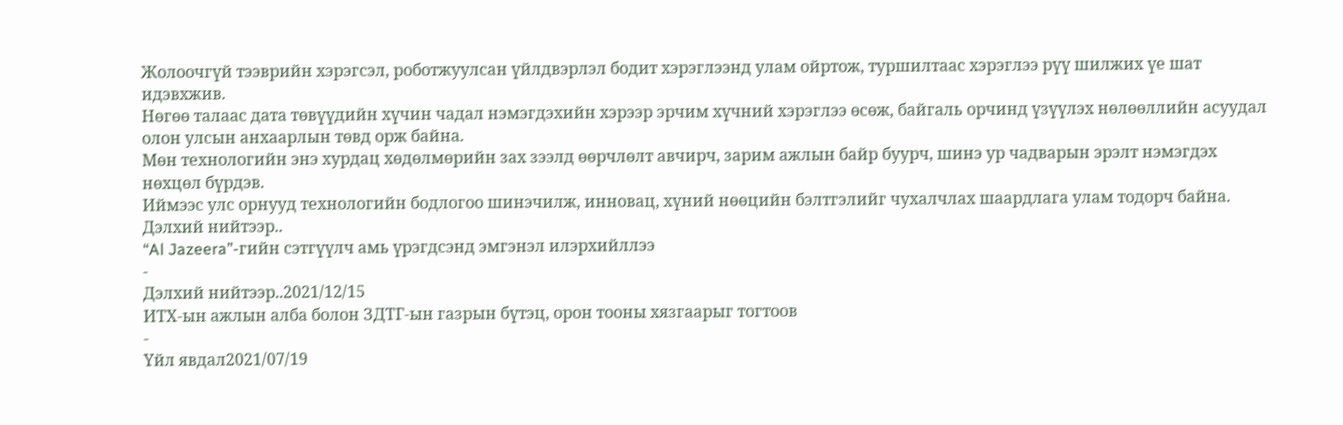Жолоочгүй тээврийн хэрэгсэл, роботжуулсан үйлдвэрлэл бодит хэрэглээнд улам ойртож, туршилтаас хэрэглээ рүү шилжих үе шат идэвхжив.
Нөгөө талаас дата төвүүдийн хүчин чадал нэмэгдэхийн хэрээр эрчим хүчний хэрэглээ өсөж, байгаль орчинд үзүүлэх нөлөөллийн асуудал олон улсын анхаарлын төвд орж байна.
Мөн технологийн энэ хурдац хөдөлмөрийн зах зээлд өөрчлөлт авчирч, зарим ажлын байр буурч, шинэ ур чадварын эрэлт нэмэгдэх нөхцөл бүрдэв.
Иймээс улс орнууд технологийн бодлогоо шинэчилж, инновац, хүний нөөцийн бэлтгэлийг чухалчлах шаардлага улам тодорч байна.
Дэлхий нийтээр..
“Al Jazeera”-гийн сэтгүүлч амь үрэгдсэнд эмгэнэл илэрхийллээ
-
Дэлхий нийтээр..2021/12/15
ИТХ-ын ажлын алба болон ЗДТГ-ын газрын бүтэц, орон тооны хязгаарыг тогтоов
-
Үйл явдал2021/07/19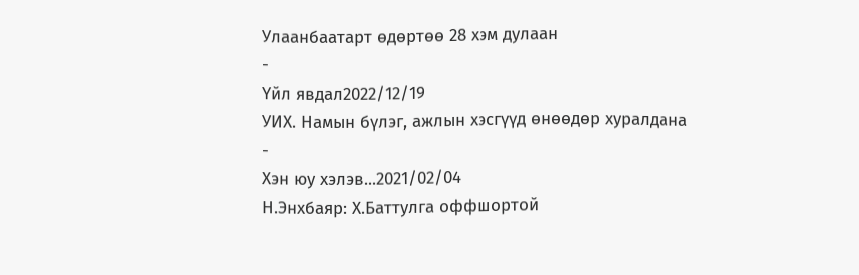Улаанбаатарт өдөртөө 28 хэм дулаан
-
Үйл явдал2022/12/19
УИХ. Намын бүлэг, ажлын хэсгүүд өнөөдөр хуралдана
-
Хэн юу хэлэв...2021/02/04
Н.Энхбаяр: Х.Баттулга оффшортой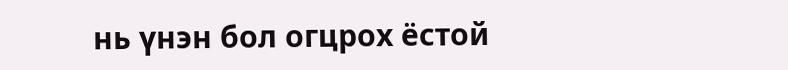нь үнэн бол огцрох ёстой